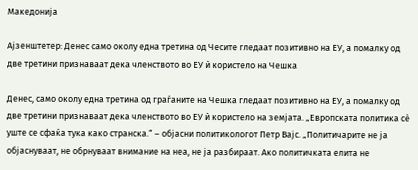Македонија

Ајзенштетер: Денес само околу една третина од Чесите гледаат позитивно на ЕУ, а помалку од две третини признаваат дека членството во ЕУ ѝ користело на Чешка

Денес, само околу една третина од граѓаните на Чешка гледаат позитивно на ЕУ, а помалку од две третини признаваат дека членството во ЕУ ѝ користело на земјата. „Европската политика сè уште се сфаќа тука како странска.“ – објасни политикологот Петр Вајс. „Политичарите не ја објаснуваат, не обрнуваат внимание на неа, не ја разбираат. Ако политичката елита не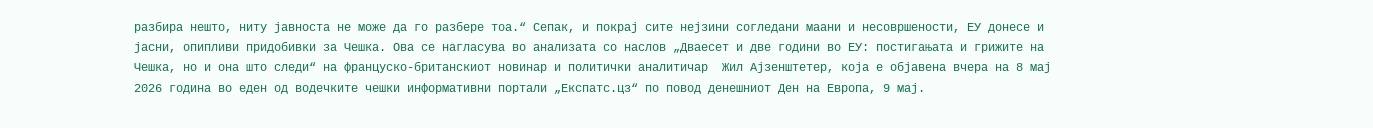разбира нешто, ниту јавноста не може да го разбере тоа.“ Сепак, и покрај сите нејзини согледани маани и несовршености, ЕУ донесе и јасни, опипливи придобивки за Чешка. Ова се нагласува во анализата со наслов „Дваесет и две години во ЕУ: постигањата и грижите на Чешка, но и она што следи“ на француско-британскиот новинар и политички аналитичар  Жил Ајзенштетер, која е објавена вчера на 8 мај 2026 година во еден од водечките чешки информативни портали „Експатс.цз“ по повод денешниот Ден на Европа, 9 мај.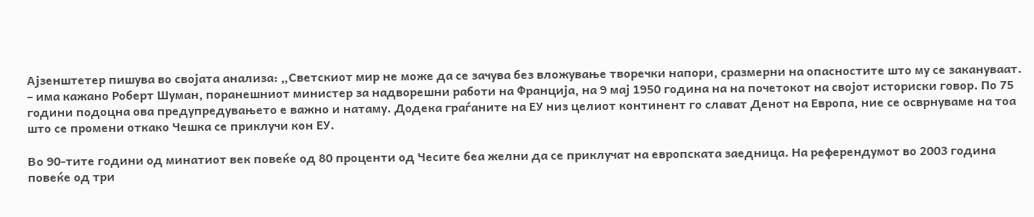Ајзенштетер пишува во својата анализа: „Светскиот мир не може да се зачува без вложување творечки напори, сразмерни на опасностите што му се закануваат. – има кажано Роберт Шуман, поранешниот министер за надворешни работи на Франција, на 9 мај 1950 година на на почетокот на својот историски говор. По 75 години подоцна ова предупредувањето е важно и натаму. Додека граѓаните на ЕУ низ целиот континент го слават Денот на Европа, ние се осврнуваме на тоа што се промени откако Чешка се приклучи кон ЕУ.

Во 90-тите години од минатиот век повеќе од 80 проценти од Чесите беа желни да се приклучат на европската заедница. На референдумот во 2003 година повеќе од три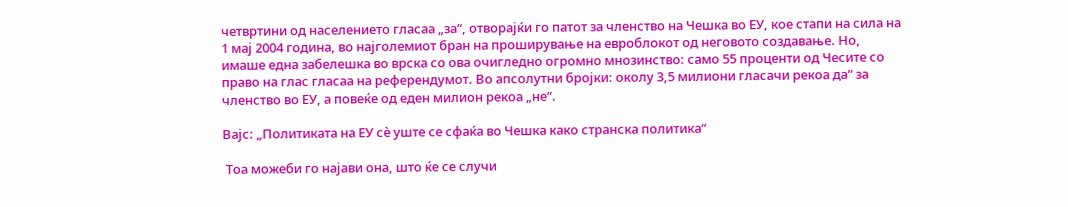четвртини од населението гласаа „за“, отворајќи го патот за членство на Чешка во ЕУ, кое стапи на сила на 1 мај 2004 година, во најголемиот бран на проширување на евроблокот од неговото создавање. Но, имаше една забелешка во врска со ова очигледно огромно мнозинство: само 55 проценти од Чесите со право на глас гласаа на референдумот. Во апсолутни бројки: околу 3,5 милиони гласачи рекоа да“ за членство во ЕУ, а повеќе од еден милион рекоа „не“.

Вајс: „Политиката на ЕУ сè уште се сфаќа во Чешка како странска политика“

 Тоа можеби го најави она, што ќе се случи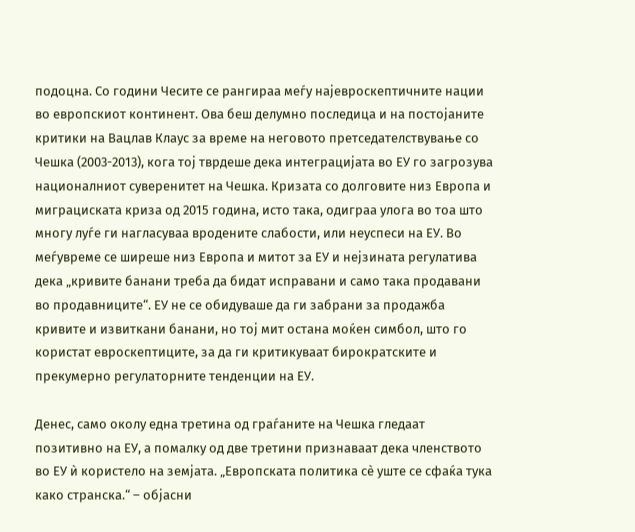подоцна. Со години Чесите се рангираа меѓу најевроскептичните нации во европскиот континент. Ова беш делумно последица и на постојаните критики на Вацлав Клаус за време на неговото претседателствување со Чешка (2003-2013), кога тој тврдеше дека интеграцијата во ЕУ го загрозува националниот суверенитет на Чешка. Кризата со долговите низ Европа и миграциската криза од 2015 година, исто така, одиграа улога во тоа што многу луѓе ги нагласуваа вродените слабости, или неуспеси на ЕУ. Во меѓувреме се ширеше низ Европа и митот за ЕУ и нејзината регулатива дека „кривите банани треба да бидат исправани и само така продавани во продавниците“. ЕУ не се обидуваше да ги забрани за продажба кривите и извиткани банани, но тој мит остана моќен симбол, што го користат евроскептиците, за да ги критикуваат бирократските и прекумерно регулаторните тенденции на ЕУ.

Денес, само околу една третина од граѓаните на Чешка гледаат позитивно на ЕУ, а помалку од две третини признаваат дека членството во ЕУ ѝ користело на земјата. „Европската политика сè уште се сфаќа тука како странска.“ – објасни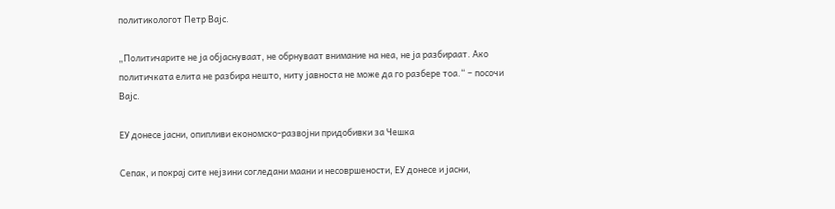политикологот Петр Вајс.

„Политичарите не ја објаснуваат, не обрнуваат внимание на неа, не ја разбираат. Ако политичката елита не разбира нешто, ниту јавноста не може да го разбере тоа.“ – посочи Вајс.

ЕУ донесе јасни, опипливи економско-развојни придобивки за Чешка

Сепак, и покрај сите нејзини согледани маани и несовршености, ЕУ донесе и јасни,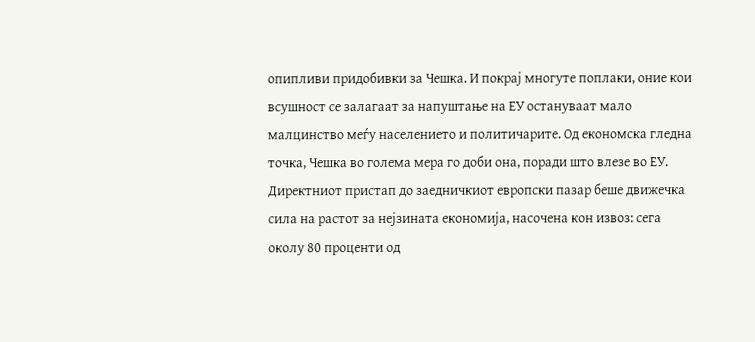опипливи придобивки за Чешка. И покрај многуте поплаки, оние кои всушност се залагаат за напуштање на ЕУ остануваат мало малцинство меѓу населението и политичарите. Од економска гледна точка, Чешка во голема мера го доби она, поради што влезе во ЕУ.  Директниот пристап до заедничкиот европски пазар беше движечка сила на растот за нејзината економија, насочена кон извоз: сега околу 80 проценти од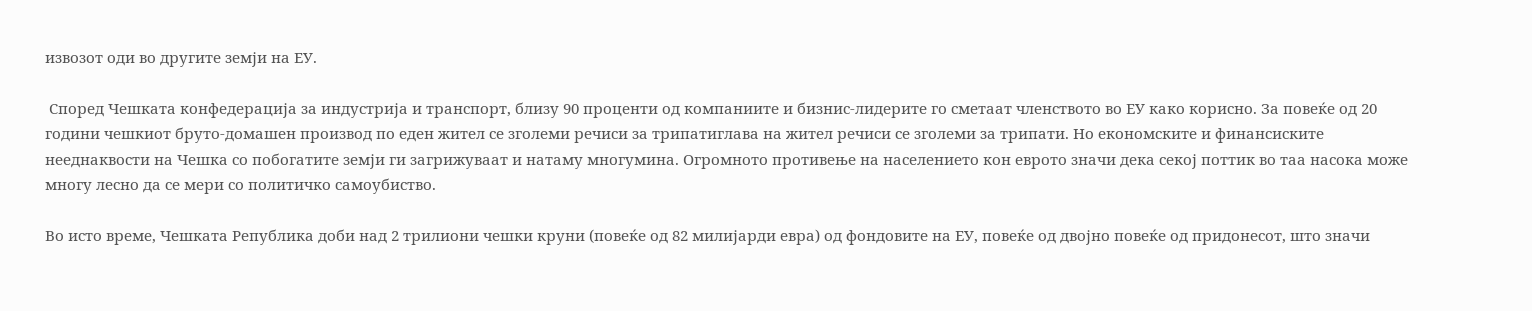извозот оди во другите земји на ЕУ.

 Според Чешката конфедерација за индустрија и транспорт, близу 90 проценти од компаниите и бизнис-лидерите го сметаат членството во ЕУ како корисно. За повеќе од 20 години чешкиот бруто-домашен производ по еден жител се зголеми речиси за трипатиглава на жител речиси се зголеми за трипати. Но економските и финансиските нееднаквости на Чешка со побогатите земји ги загрижуваат и натаму многумина. Огромното противење на населението кон еврото значи дека секој поттик во таа насока може многу лесно да се мери со политичко самоубиство.

Во исто време, Чешката Република доби над 2 трилиони чешки круни (повеќе од 82 милијарди евра) од фондовите на ЕУ, повеќе од двојно повеќе од придонесот, што значи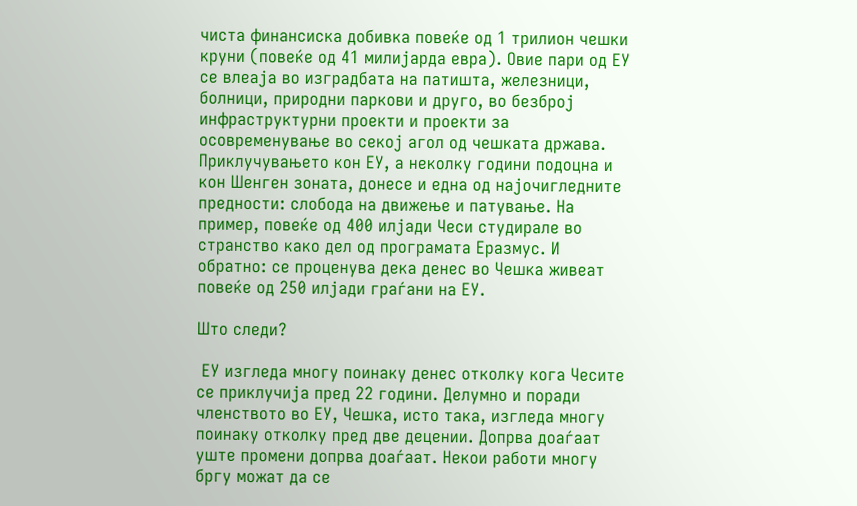чиста финансиска добивка повеќе од 1 трилион чешки круни (повеќе од 41 милијарда евра). Овие пари од ЕУ се влеаја во изградбата на патишта, железници, болници, природни паркови и друго, во безброј инфраструктурни проекти и проекти за осовременување во секој агол од чешката држава. Приклучувањето кон ЕУ, а неколку години подоцна и кон Шенген зоната, донесе и една од најочигледните предности: слобода на движење и патување. На пример, повеќе од 400 илјади Чеси студирале во странство како дел од програмата Еразмус. И обратно: се проценува дека денес во Чешка живеат повеќе од 250 илјади граѓани на ЕУ.

Што следи?

 ЕУ изгледа многу поинаку денес отколку кога Чесите се приклучија пред 22 години. Делумно и поради членството во ЕУ, Чешка, исто така, изгледа многу поинаку отколку пред две децении. Допрва доаѓаат уште промени допрва доаѓаат. Некои работи многу бргу можат да се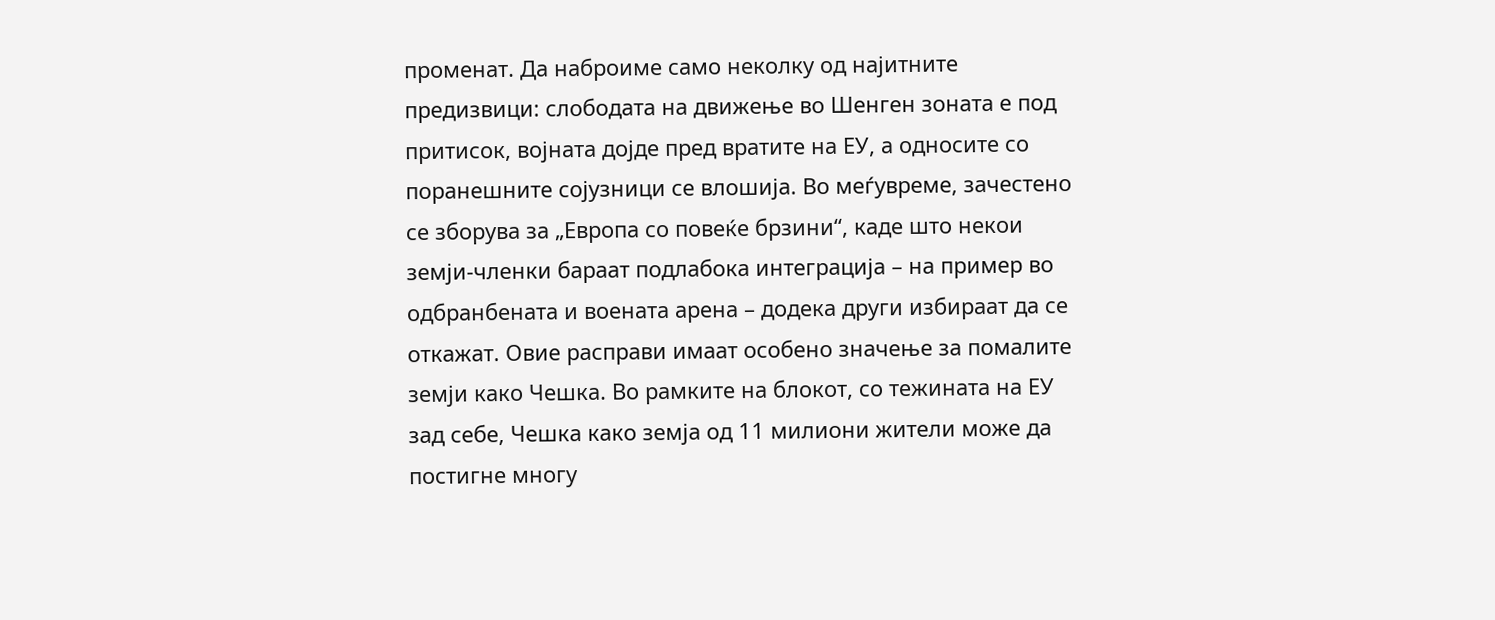променат. Да наброиме само неколку од најитните предизвици: слободата на движење во Шенген зоната е под притисок, војната дојде пред вратите на ЕУ, а односите со поранешните сојузници се влошија. Во меѓувреме, зачестено се зборува за „Европа со повеќе брзини“, каде што некои земји-членки бараат подлабока интеграција – на пример во одбранбената и воената арена – додека други избираат да се откажат. Овие расправи имаат особено значење за помалите земји како Чешка. Во рамките на блокот, со тежината на ЕУ зад себе, Чешка како земја од 11 милиони жители може да постигне многу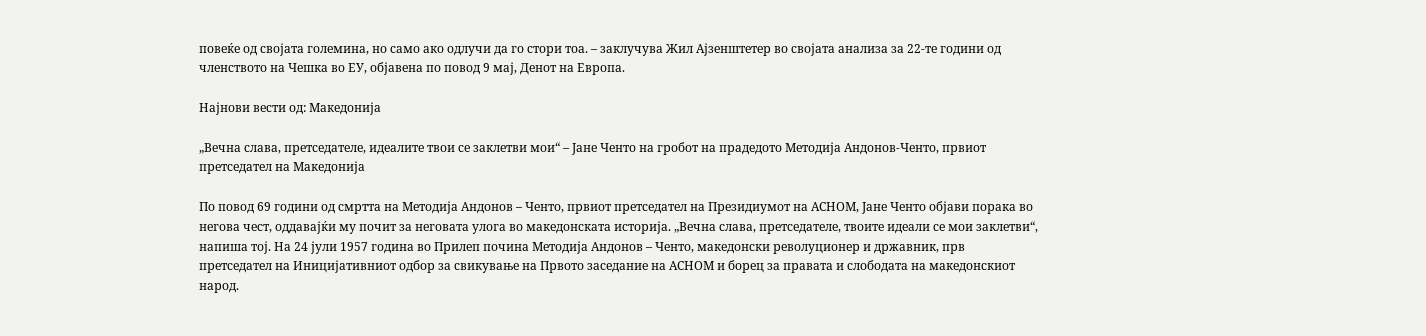повеќе од својата големина, но само ако одлучи да го стори тоа. – заклучува Жил Ајзенштетер во својата анализа за 22-те години од членството на Чешка во ЕУ, објавена по повод 9 мај, Денот на Европа.

Најнови вести од: Македонија

„Вечна слава, претседателе, идеалите твои се заклетви мои“ – Јане Ченто на гробот на прадедото Методија Андонов-Ченто, првиот претседател на Македонија

По повод 69 години од смртта на Методија Андонов – Ченто, првиот претседател на Президиумот на АСНОМ, Јане Ченто објави порака во негова чест, оддавајќи му почит за неговата улога во македонската историја. „Вечна слава, претседателе, твоите идеали се мои заклетви“, напиша тој. На 24 јули 1957 година во Прилеп почина Методија Андонов – Ченто, македонски револуционер и државник, прв претседател на Иницијативниот одбор за свикување на Првото заседание на АСНОМ и борец за правата и слободата на македонскиот народ.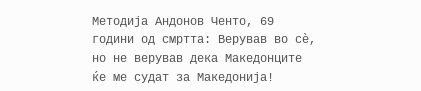Методија Андонов Ченто, 69 години од смртта: Верував во сѐ, но не верував дека Македонците ќе ме судат за Македонија!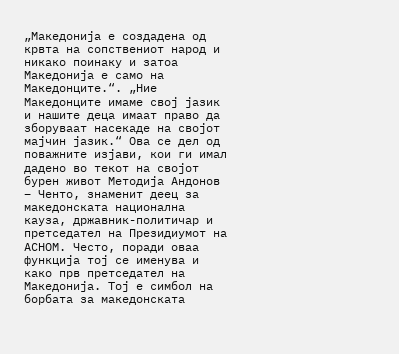„Македонија е создадена од крвта на сопствениот народ и никако поинаку и затоа Македонија е само на Македонците.“. „Ние Македонците имаме свој јазик и нашите деца имаат право да зборуваат насекаде на својот мајчин јазик.“ Ова се дел од поважните изјави, кои ги имал дадено во текот на својот бурен живот Методија Андонов – Ченто, знаменит деец за македонската национална кауза, државник-политичар и претседател на Президиумот на АСНОМ. Често, поради оваа функција тој се именува и како прв претседател на Македонија. Тој е симбол на борбата за македонската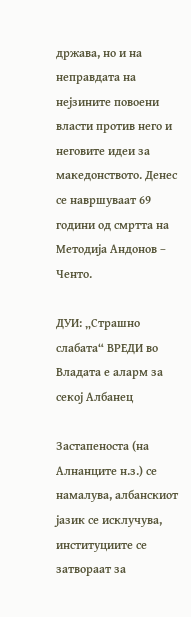држава, но и на неправдата на нејзините повоени власти против него и неговите идеи за македонството. Денес се навршуваат 69 години од смртта на Методија Андонов – Ченто.

ДУИ: „Страшно слабата“ ВРЕДИ во Владата е аларм за секој Албанец

Застапеноста (на Алнанците н.з.) се намалува, албанскиот јазик се исклучува, институциите се затвораат за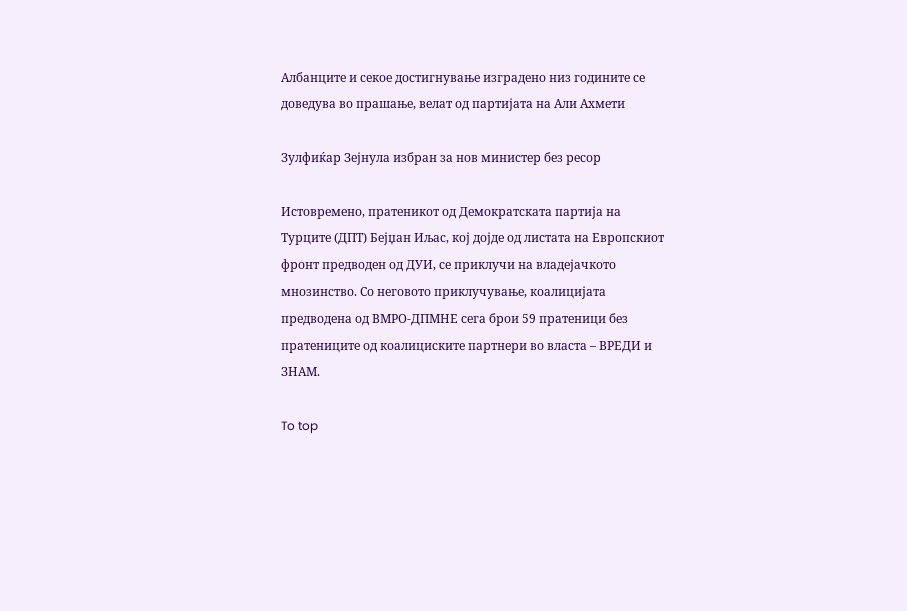Албанците и секое достигнување изградено низ годините се доведува во прашање, велат од партијата на Али Ахмети

Зулфиќар Зејнула избран за нов министер без ресор

Истовремено, пратеникот од Демократската партија на Турците (ДПТ) Бејџан Иљас, кој дојде од листата на Европскиот фронт предводен од ДУИ, се приклучи на владејачкото мнозинство. Со неговото приклучување, коалицијата предводена од ВМРО-ДПМНЕ сега брои 59 пратеници без пратениците од коалициските партнери во власта – ВРЕДИ и ЗНАМ.

To top